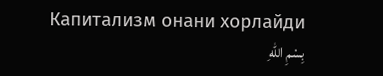Капитализм онани хорлайди
بِسْمِ اللهِ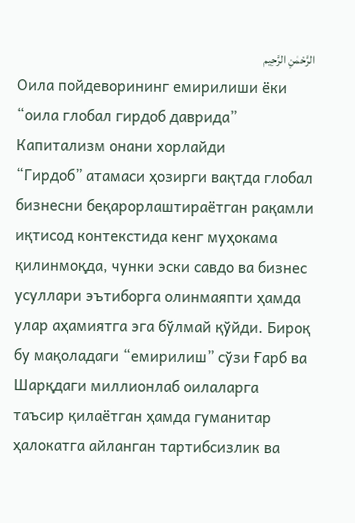الرَّحْمٰنِ الرَّحِيم
Оила пойдеворининг емирилиши ёки “оила глобал гирдоб даврида”
Капитализм онани хорлайди
“Гирдоб” атамаси ҳозирги вақтда глобал бизнесни беқарорлаштираётган рақамли иқтисод контекстида кенг муҳокама қилинмоқда, чунки эски савдо ва бизнес усуллари эътиборга олинмаяпти ҳамда улар аҳамиятга эга бўлмай қўйди. Бироқ бу мақоладаги “емирилиш” сўзи Ғарб ва Шарқдаги миллионлаб оилаларга таъсир қилаётган ҳамда гуманитар ҳалокатга айланган тартибсизлик ва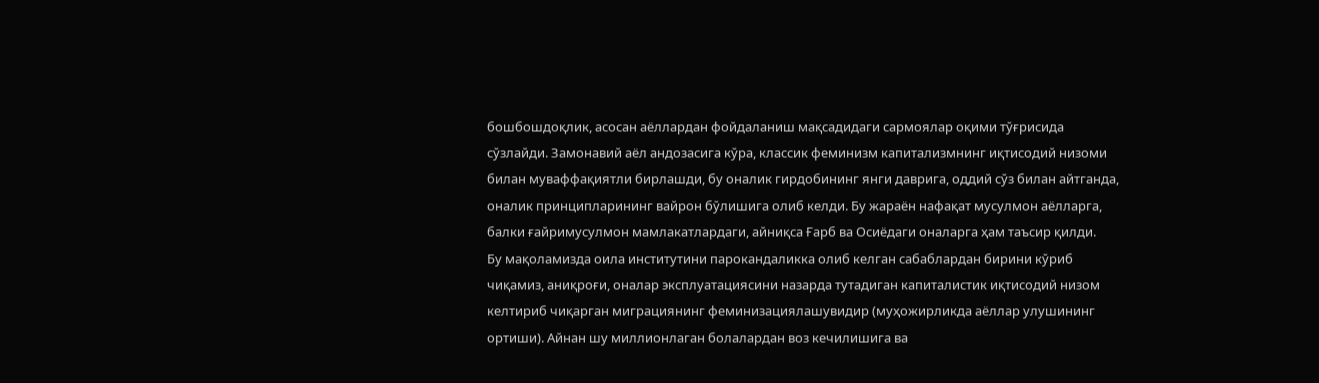бошбошдоқлик, асосан аёллардан фойдаланиш мақсадидаги сармоялар оқими тўғрисида сўзлайди. Замонавий аёл андозасига кўра, классик феминизм капитализмнинг иқтисодий низоми билан муваффақиятли бирлашди, бу оналик гирдобининг янги даврига, оддий сўз билан айтганда, оналик принципларининг вайрон бўлишига олиб келди. Бу жараён нафақат мусулмон аёлларга, балки ғайримусулмон мамлакатлардаги, айниқса Ғарб ва Осиёдаги оналарга ҳам таъсир қилди.
Бу мақоламизда оила институтини парокандаликка олиб келган сабаблардан бирини кўриб чиқамиз, аниқроғи, оналар эксплуатациясини назарда тутадиган капиталистик иқтисодий низом келтириб чиқарган миграциянинг феминизациялашувидир (муҳожирликда аёллар улушининг ортиши). Айнан шу миллионлаган болалардан воз кечилишига ва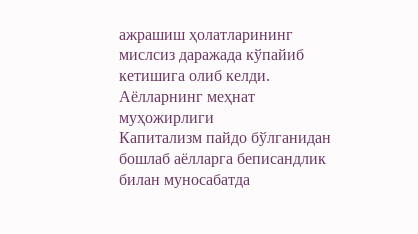ажрашиш ҳолатларининг мислсиз даражада кўпайиб кетишига олиб келди.
Аёлларнинг меҳнат муҳожирлиги
Капитализм пайдо бўлганидан бошлаб аёлларга беписандлик билан муносабатда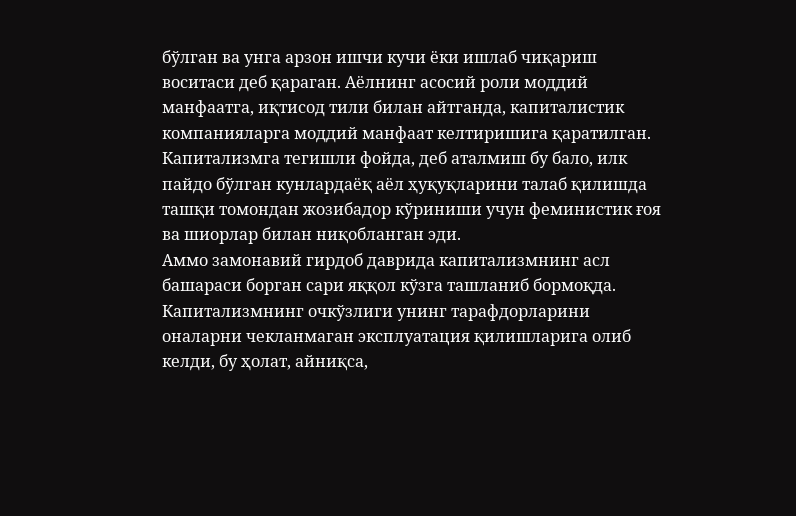бўлган ва унга арзон ишчи кучи ёки ишлаб чиқариш воситаси деб қараган. Аёлнинг асосий роли моддий манфаатга, иқтисод тили билан айтганда, капиталистик компанияларга моддий манфаат келтиришига қаратилган. Капитализмга тегишли фойда, деб аталмиш бу бало, илк пайдо бўлган кунлардаёқ аёл ҳуқуқларини талаб қилишда ташқи томондан жозибадор кўриниши учун феминистик ғоя ва шиорлар билан ниқобланган эди.
Аммо замонавий гирдоб даврида капитализмнинг асл башараси борган сари яққол кўзга ташланиб бормоқда. Капитализмнинг очкўзлиги унинг тарафдорларини оналарни чекланмаган эксплуатация қилишларига олиб келди, бу ҳолат, айниқса,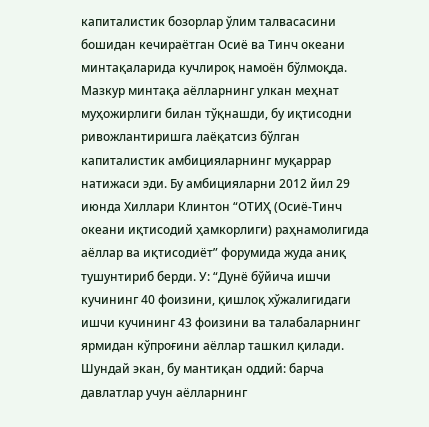капиталистик бозорлар ўлим талвасасини бошидан кечираётган Осиё ва Тинч океани минтақаларида кучлироқ намоён бўлмоқда. Мазкур минтақа аёлларнинг улкан меҳнат муҳожирлиги билан тўқнашди, бу иқтисодни ривожлантиришга лаёқатсиз бўлган капиталистик амбицияларнинг муқаррар натижаси эди. Бу амбицияларни 2012 йил 29 июнда Хиллари Клинтон “ОТИҲ (Осиё-Тинч океани иқтисодий ҳамкорлиги) раҳнамолигида аёллар ва иқтисодиёт” форумида жуда аниқ тушунтириб берди. У: “Дунё бўйича ишчи кучининг 40 фоизини, қишлоқ хўжалигидаги ишчи кучининг 43 фоизини ва талабаларнинг ярмидан кўпроғини аёллар ташкил қилади. Шундай экан, бу мантиқан оддий: барча давлатлар учун аёлларнинг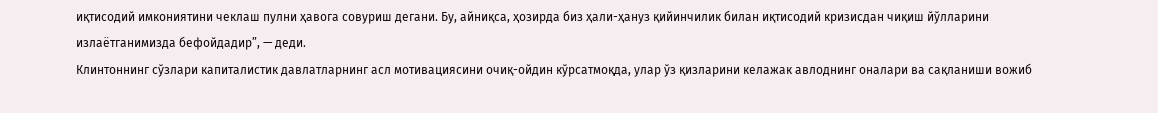иқтисодий имкониятини чеклаш пулни ҳавога совуриш дегани. Бу, айниқса, ҳозирда биз ҳали-ҳануз қийинчилик билан иқтисодий кризисдан чиқиш йўлларини излаётганимизда бефойдадир”, — деди.
Клинтоннинг сўзлари капиталистик давлатларнинг асл мотивациясини очиқ-ойдин кўрсатмоқда, улар ўз қизларини келажак авлоднинг оналари ва сақланиши вожиб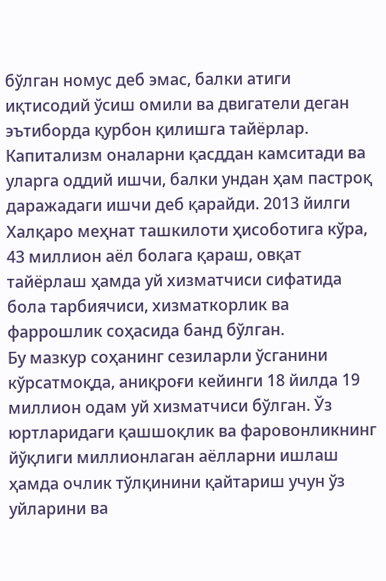бўлган номус деб эмас, балки атиги иқтисодий ўсиш омили ва двигатели деган эътиборда қурбон қилишга тайёрлар. Капитализм оналарни қасддан камситади ва уларга оддий ишчи, балки ундан ҳам пастроқ даражадаги ишчи деб қарайди. 2013 йилги Халқаро меҳнат ташкилоти ҳисоботига кўра, 43 миллион аёл болага қараш, овқат тайёрлаш ҳамда уй хизматчиси сифатида бола тарбиячиси, хизматкорлик ва фаррошлик соҳасида банд бўлган.
Бу мазкур соҳанинг сезиларли ўсганини кўрсатмоқда, аниқроғи кейинги 18 йилда 19 миллион одам уй хизматчиси бўлган. Ўз юртларидаги қашшоқлик ва фаровонликнинг йўқлиги миллионлаган аёлларни ишлаш ҳамда очлик тўлқинини қайтариш учун ўз уйларини ва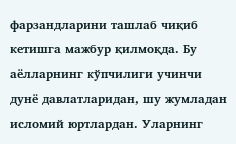фарзандларини ташлаб чиқиб кетишга мажбур қилмоқда. Бу аёлларнинг кўпчилиги учинчи дунё давлатларидан, шу жумладан исломий юртлардан. Уларнинг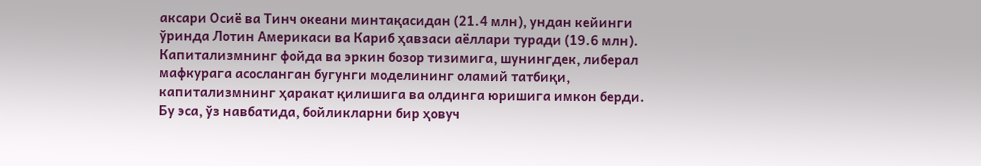аксари Осиё ва Тинч океани минтақасидан (21.4 млн), ундан кейинги ўринда Лотин Америкаси ва Кариб ҳавзаси аёллари туради (19.6 млн). Капитализмнинг фойда ва эркин бозор тизимига, шунингдек, либерал мафкурага асосланган бугунги моделининг оламий татбиқи, капитализмнинг ҳаракат қилишига ва олдинга юришига имкон берди. Бу эса, ўз навбатида, бойликларни бир ҳовуч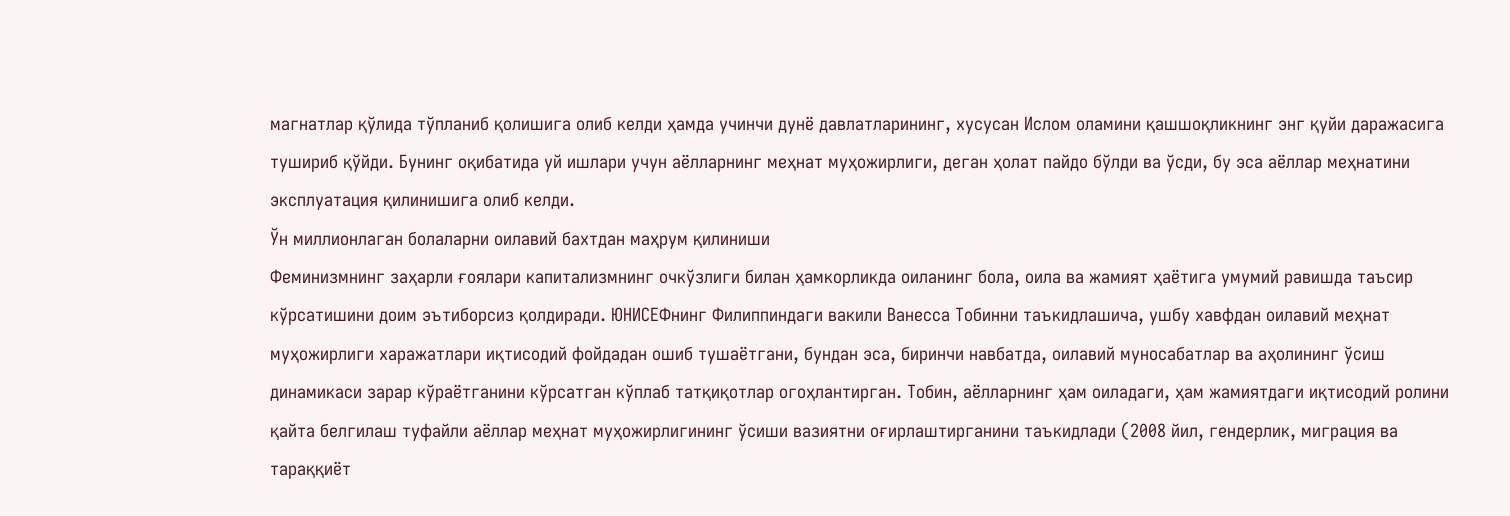магнатлар қўлида тўпланиб қолишига олиб келди ҳамда учинчи дунё давлатларининг, хусусан Ислом оламини қашшоқликнинг энг қуйи даражасига тушириб қўйди. Бунинг оқибатида уй ишлари учун аёлларнинг меҳнат муҳожирлиги, деган ҳолат пайдо бўлди ва ўсди, бу эса аёллар меҳнатини эксплуатация қилинишига олиб келди.
Ўн миллионлаган болаларни оилавий бахтдан маҳрум қилиниши
Феминизмнинг заҳарли ғоялари капитализмнинг очкўзлиги билан ҳамкорликда оиланинг бола, оила ва жамият ҳаётига умумий равишда таъсир кўрсатишини доим эътиборсиз қолдиради. ЮНИСЕФнинг Филиппиндаги вакили Ванесса Тобинни таъкидлашича, ушбу хавфдан оилавий меҳнат муҳожирлиги харажатлари иқтисодий фойдадан ошиб тушаётгани, бундан эса, биринчи навбатда, оилавий муносабатлар ва аҳолининг ўсиш динамикаси зарар кўраётганини кўрсатган кўплаб татқиқотлар огоҳлантирган. Тобин, аёлларнинг ҳам оиладаги, ҳам жамиятдаги иқтисодий ролини қайта белгилаш туфайли аёллар меҳнат муҳожирлигининг ўсиши вазиятни оғирлаштирганини таъкидлади (2008 йил, гендерлик, миграция ва тараққиёт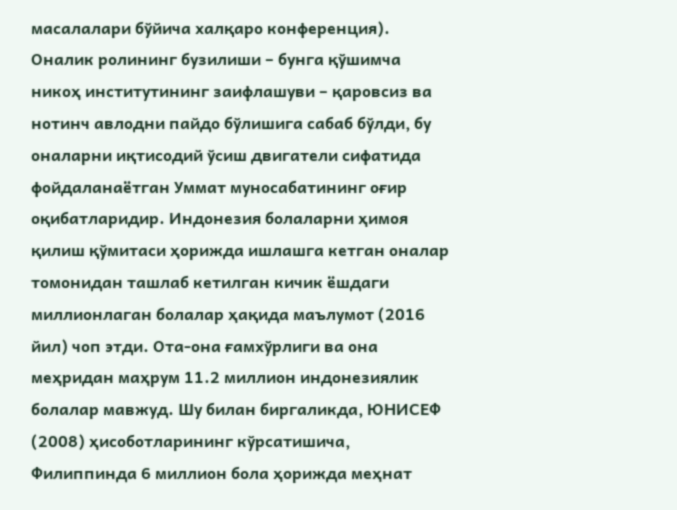масалалари бўйича халқаро конференция).
Оналик ролининг бузилиши – бунга қўшимча никоҳ институтининг заифлашуви – қаровсиз ва нотинч авлодни пайдо бўлишига сабаб бўлди, бу оналарни иқтисодий ўсиш двигатели сифатида фойдаланаётган Уммат муносабатининг оғир оқибатларидир. Индонезия болаларни ҳимоя қилиш қўмитаси ҳорижда ишлашга кетган оналар томонидан ташлаб кетилган кичик ёшдаги миллионлаган болалар ҳақида маълумот (2016 йил) чоп этди. Ота-она ғамхўрлиги ва она меҳридан маҳрум 11.2 миллион индонезиялик болалар мавжуд. Шу билан биргаликда, ЮНИСЕФ (2008) ҳисоботларининг кўрсатишича, Филиппинда 6 миллион бола ҳорижда меҳнат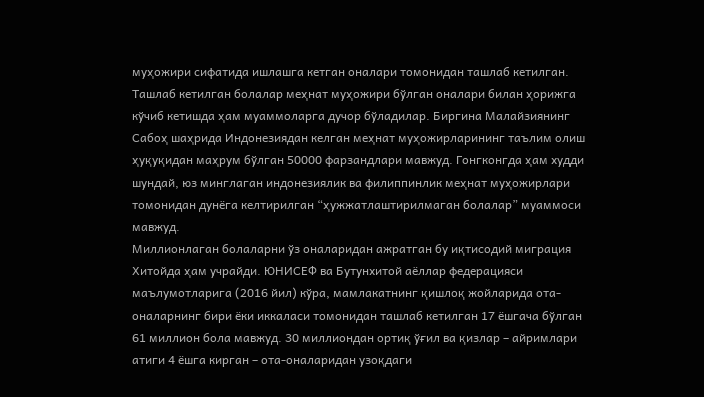муҳожири сифатида ишлашга кетган оналари томонидан ташлаб кетилган. Ташлаб кетилган болалар меҳнат муҳожири бўлган оналари билан ҳорижга кўчиб кетишда ҳам муаммоларга дучор бўладилар. Биргина Малайзиянинг Сабоҳ шаҳрида Индонезиядан келган меҳнат муҳожирларининг таълим олиш ҳуқуқидан маҳрум бўлган 50000 фарзандлари мавжуд. Гонгконгда ҳам худди шундай, юз минглаган индонезиялик ва филиппинлик меҳнат муҳожирлари томонидан дунёга келтирилган “ҳужжатлаштирилмаган болалар” муаммоси мавжуд.
Миллионлаган болаларни ўз оналаридан ажратган бу иқтисодий миграция Хитойда ҳам учрайди. ЮНИСЕФ ва Бутунхитой аёллар федерацияси маълумотларига (2016 йил) кўра, мамлакатнинг қишлоқ жойларида ота-оналарнинг бири ёки иккаласи томонидан ташлаб кетилган 17 ёшгача бўлган 61 миллион бола мавжуд. 30 миллиондан ортиқ ўғил ва қизлар – айримлари атиги 4 ёшга кирган – ота-оналаридан узоқдаги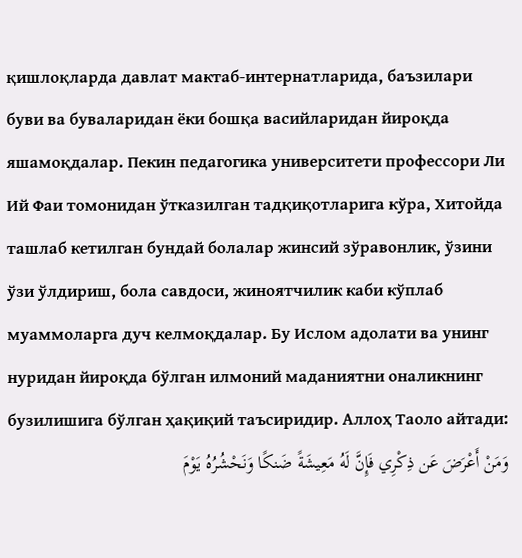қишлоқларда давлат мактаб-интернатларида, баъзилари буви ва буваларидан ёки бошқа васийларидан йироқда яшамоқдалар. Пекин педагогика университети профессори Ли Ий Фаи томонидан ўтказилган тадқиқотларига кўра, Хитойда ташлаб кетилган бундай болалар жинсий зўравонлик, ўзини ўзи ўлдириш, бола савдоси, жиноятчилик каби кўплаб муаммоларга дуч келмоқдалар. Бу Ислом адолати ва унинг нуридан йироқда бўлган илмоний маданиятни оналикнинг бузилишига бўлган ҳақиқий таъсиридир. Аллоҳ Таоло айтади:
وَمَنْ أَعْرَضَ عَن ذِكْرِي فَإِنَّ لَهُ مَعِيشَةً ضَنكًا وَنَحْشُرُهُ يَوْمَ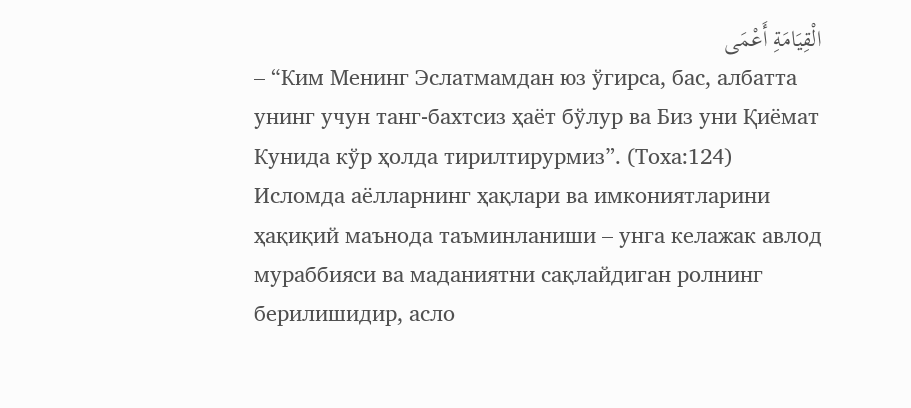الْقِيَامَةِ أَعْمَى
– “Ким Менинг Эслатмамдан юз ўгирса, бас, албатта унинг учун танг-бахтсиз ҳаёт бўлур ва Биз уни Қиёмат Кунида кўр ҳолда тирилтирурмиз”. (Тоха:124)
Исломда аёлларнинг ҳақлари ва имкониятларини ҳақиқий маънода таъминланиши – унга келажак авлод мураббияси ва маданиятни сақлайдиган ролнинг берилишидир, асло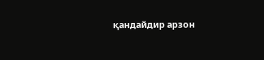қандайдир арзон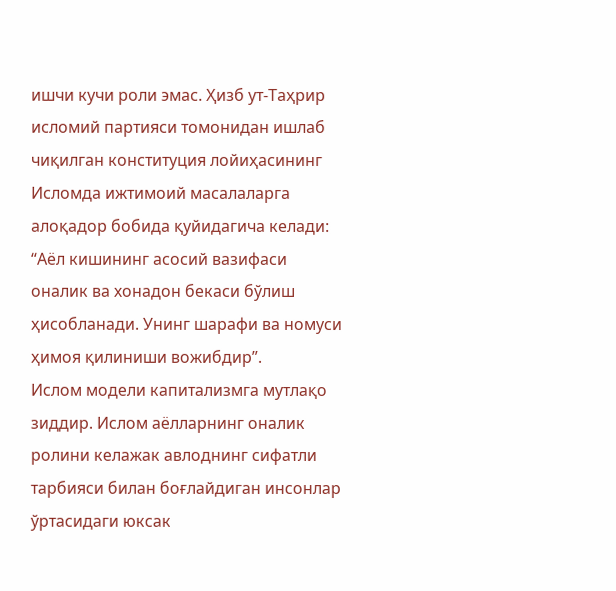ишчи кучи роли эмас. Ҳизб ут-Таҳрир исломий партияси томонидан ишлаб чиқилган конституция лойиҳасининг Исломда ижтимоий масалаларга алоқадор бобида қуйидагича келади: “Аёл кишининг асосий вазифаси оналик ва хонадон бекаси бўлиш ҳисобланади. Унинг шарафи ва номуси ҳимоя қилиниши вожибдир”.
Ислом модели капитализмга мутлақо зиддир. Ислом аёлларнинг оналик ролини келажак авлоднинг сифатли тарбияси билан боғлайдиган инсонлар ўртасидаги юксак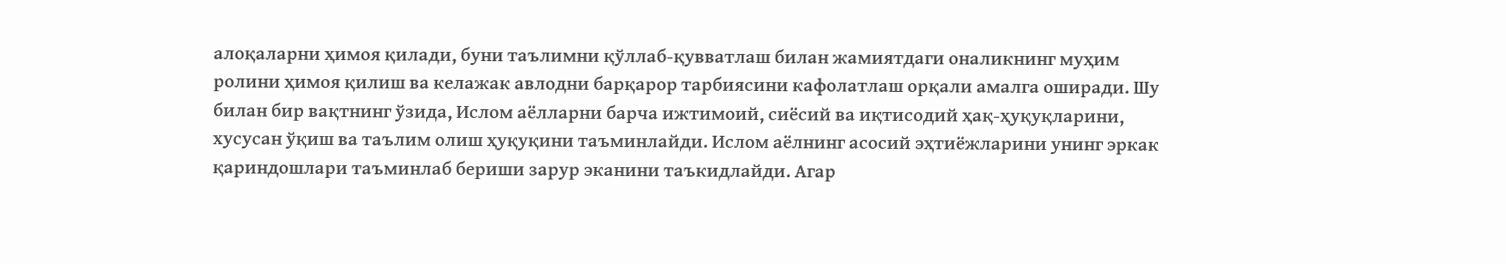алоқаларни ҳимоя қилади, буни таълимни қўллаб-қувватлаш билан жамиятдаги оналикнинг муҳим ролини ҳимоя қилиш ва келажак авлодни барқарор тарбиясини кафолатлаш орқали амалга оширади. Шу билан бир вақтнинг ўзида, Ислом аёлларни барча ижтимоий, сиёсий ва иқтисодий ҳақ-ҳуқуқларини, хусусан ўқиш ва таълим олиш ҳуқуқини таъминлайди. Ислом аёлнинг асосий эҳтиёжларини унинг эркак қариндошлари таъминлаб бериши зарур эканини таъкидлайди. Агар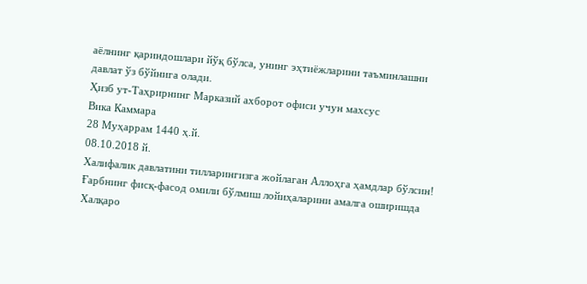аёлнинг қариндошлари йўқ бўлса, унинг эҳтиёжларини таъминлашни давлат ўз бўйнига олади.
Ҳизб ут-Таҳрирнинг Марказий ахборот офиси учун махсус
Вика Каммара
28 Муҳаррам 1440 ҳ.й.
08.10.2018 й.
Халифалик давлатини тилларингизга жойлаган Аллоҳга ҳамдлар бўлсин!
Ғарбнинг фисқ-фасод омили бўлмиш лойиҳаларини амалга оширишда Халқаро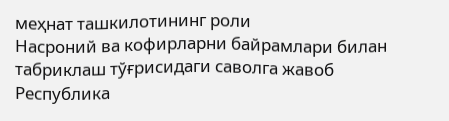меҳнат ташкилотининг роли
Насроний ва кофирларни байрамлари билан табриклаш тўғрисидаги саволга жавоб
Республика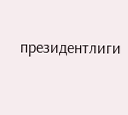президентлиги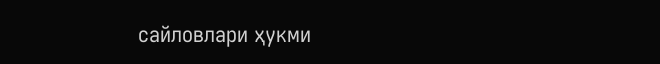сайловлари ҳукми